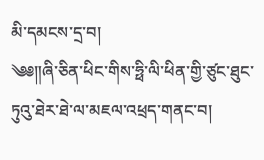མི་དམངས་དྲ་བ།
༄༅༎ཞི་ཅིན་ཕིང་གིས་ཧྥི་ལི་ཕིན་གྱི་ཙུང་ཐུང་ཏུའུ་ཐེར་ཐེ་ལ་མཇལ་འཕྲད་གནང་བ།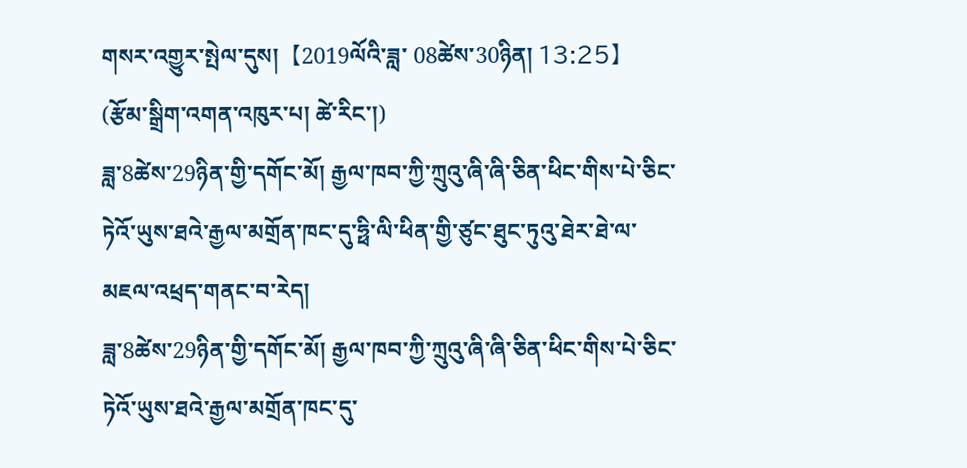གསར་འགྱུར་སྤེལ་དུས།  【2019ལོའི་ཟླ་ 08ཚེས་30ཉིན། 13:25】   (རྩོམ་སྒྲིག་འགན་འཁུར་པ། ཚེ་རིང་།)
ཟླ་8ཚེས་29ཉིན་གྱི་དགོང་མོ། རྒྱལ་ཁབ་ཀྱི་ཀྲུའུ་ཞི་ཞི་ཅིན་ཕིང་གིས་པེ་ཅིང་ཏེའོ་ཡུས་ཐའེ་རྒྱལ་མགྲོན་ཁང་དུ་ཧྥི་ལི་ཕིན་གྱི་ཙུང་ཐུང་ཏུའུ་ཐེར་ཐེ་ལ་མཇལ་འཕྲད་གནང་བ་རེད།
ཟླ་8ཚེས་29ཉིན་གྱི་དགོང་མོ། རྒྱལ་ཁབ་ཀྱི་ཀྲུའུ་ཞི་ཞི་ཅིན་ཕིང་གིས་པེ་ཅིང་ཏེའོ་ཡུས་ཐའེ་རྒྱལ་མགྲོན་ཁང་དུ་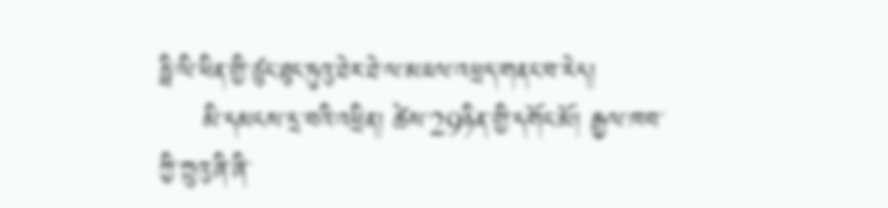ཧྥི་ལི་ཕིན་གྱི་ཙུང་ཐུང་ཏུའུ་ཐེར་ཐེ་ལ་མཇལ་འཕྲད་གནང་བ་རེད།
     མི་དམངས་དྲ་བའི་འཕྲིན། ཚེས་29ཉིན་གྱི་དགོང་མོ། རྒྱལ་ཁབ་ཀྱི་ཀྲུའུ་ཞི་ཞི་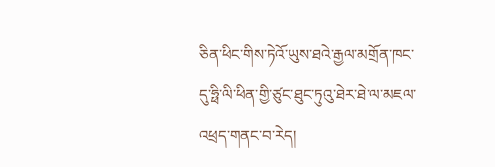ཅིན་ཕིང་གིས་ཏེའོ་ཡུས་ཐའེ་རྒྱལ་མགྲོན་ཁང་དུ་ཧྥི་ལི་ཕིན་གྱི་ཙུང་ཐུང་ཏུའུ་ཐེར་ཐེ་ལ་མཇལ་འཕྲད་གནང་བ་རེད།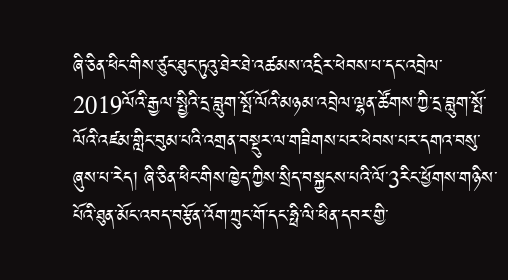ཞི་ཅིན་ཕིང་གིས་ཙུང་ཐུང་ཏུའུ་ཐེར་ཐེ་འཚམས་འདྲིར་ཕེབས་པ་དང་འབྲེལ་2019ལོའི་རྒྱལ་སྤྱིའི་དྲ་བླུག་སྤོ་ལོའི་མཉམ་འབྲེལ་ལྷན་ཚོགས་ཀྱི་དྲ་བླུག་སྤོ་ལོའི་འཛམ་གླིང་བུམ་པའི་འགྲན་བསྡུར་ལ་གཟིགས་པར་ཕེབས་པར་དགའ་བསུ་ཞུས་པ་རེད། ཞི་ཅིན་ཕིང་གིས་ཁྱེད་ཀྱིས་སྲིད་བསྐྱངས་པའི་ལོ་3རིང་ཕྱོགས་གཉིས་པོའི་ཐུན་མོང་འབད་བརྩོན་འོག་ཀྲུང་གོ་དང་ཧྥི་ལི་ཕིན་དབར་གྱི་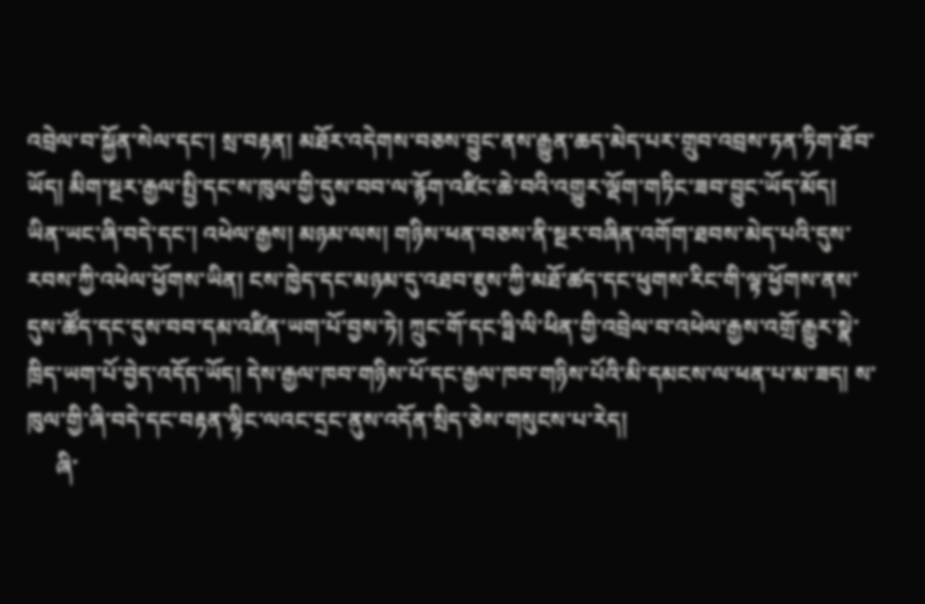འབྲེལ་བ་སྐྱོན་སེལ་དང་། སྲ་བརྟན། མཐོར་འདེགས་བཅས་བྱུང་ནས་རྒྱུན་ཆད་མེད་པར་གྲུབ་འབྲས་ཏན་ཏིག་ཐོབ་ཡོད། མིག་སྔར་རྒྱལ་སྤྱི་དང་ས་ཁུལ་གྱི་དུས་བབ་ལ་རྙོག་འཛིང་ཆེ་བའི་འགྱུར་ལྡོག་གཏིང་ཟབ་བྱུང་ཡོད་མོད། ཡིན་ཡང་ཞི་བདེ་དང་། འཕེལ་རྒྱས། མཉམ་ལས། གཉིས་ཕན་བཅས་ནི་སྔར་བཞིན་འགོག་ཐབས་མེད་པའི་དུས་རབས་ཀྱི་འཕེལ་ཕྱོགས་ཡིན། ངས་ཁྱེད་དང་མཉམ་དུ་འཐབ་ཇུས་ཀྱི་མཐོ་ཚད་དང་ཕུགས་རིང་གི་ལྟ་ཕྱོགས་ནས་དུས་ཚོད་དང་དུས་བབ་དམ་འཛིན་ཡག་པོ་བྱས་ཏེ། ཀྲུང་གོ་དང་ཧྥི་ལི་ཕིན་གྱི་འབྲེལ་བ་འཕེལ་རྒྱས་འགྲོ་རྒྱུར་སྣེ་ཁྲིད་ཡག་པོ་བྱེད་འདོད་ཡོད། དེས་རྒྱལ་ཁབ་གཉིས་པོ་དང་རྒྱལ་ཁབ་གཉིས་པོའི་མི་དམངས་ལ་ཕན་པ་མ་ཟད། ས་ཁུལ་གྱི་ཞི་བདེ་དང་བརྟན་ལྷིང་ལའང་དྲང་ནུས་འདོན་སྲིད་ཅེས་གསུངས་པ་རེད།
     ཞི་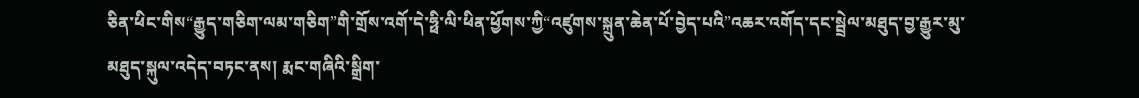ཅིན་ཕིང་གིས“རྒྱུད་གཅིག་ལམ་གཅིག”གི་གྲོས་འགོ་དེ་ཧྥི་ལི་ཕིན་ཕྱོགས་ཀྱི“འཛུགས་སྐྲུན་ཆེན་པོ་བྱེད་པའི”འཆར་འགོད་དང་སྦྲེལ་མཐུད་བྱ་རྒྱུར་མུ་མཐུད་སྐུལ་འདེད་བཏང་ནས། རྨང་གཞིའི་སྒྲིག་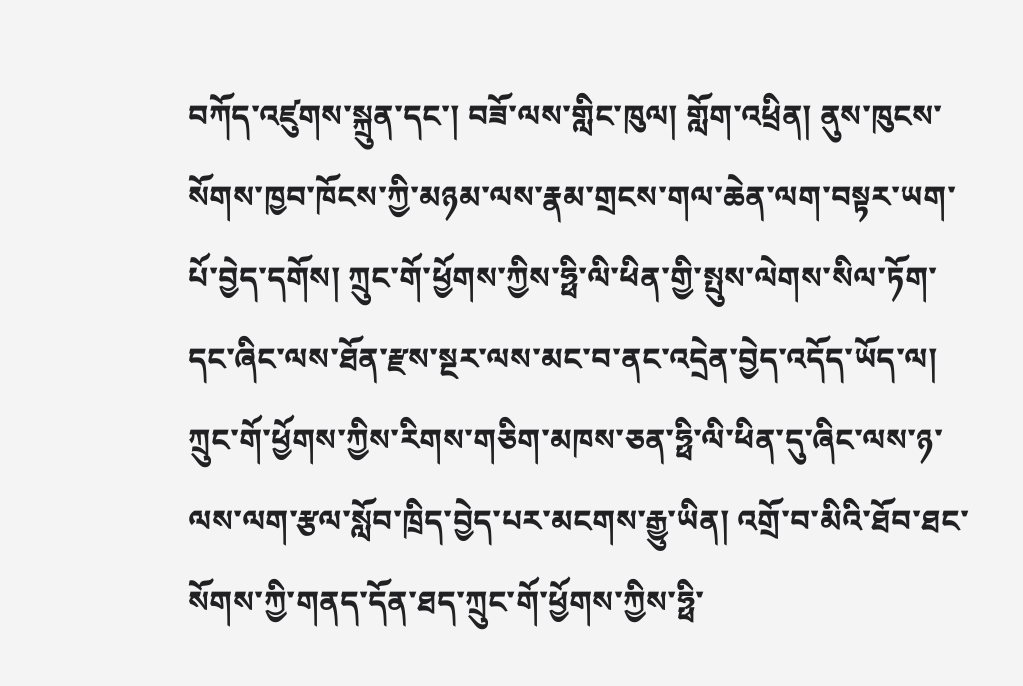བཀོད་འཛུགས་སྐྲུན་དང་། བཟོ་ལས་གླིང་ཁུལ། གློག་འཕྲིན། ནུས་ཁུངས་སོགས་ཁྱབ་ཁོངས་ཀྱི་མཉམ་ལས་རྣམ་གྲངས་གལ་ཆེན་ལག་བསྟར་ཡག་པོ་བྱེད་དགོས། ཀྲུང་གོ་ཕྱོགས་ཀྱིས་ཧྥི་ལི་ཕིན་གྱི་སྤུས་ལེགས་སིལ་ཏོག་དང་ཞིང་ལས་ཐོན་རྫས་སྔར་ལས་མང་བ་ནང་འདྲེན་བྱེད་འདོད་ཡོད་ལ། ཀྲུང་གོ་ཕྱོགས་ཀྱིས་རིགས་གཅིག་མཁས་ཅན་ཧྥི་ལི་ཕིན་དུ་ཞིང་ལས་ཉ་ལས་ལག་རྩལ་སློབ་ཁྲིད་བྱེད་པར་མངགས་རྒྱུ་ཡིན། འགྲོ་བ་མིའི་ཐོབ་ཐང་སོགས་ཀྱི་གནད་དོན་ཐད་ཀྲུང་གོ་ཕྱོགས་ཀྱིས་ཧྥི་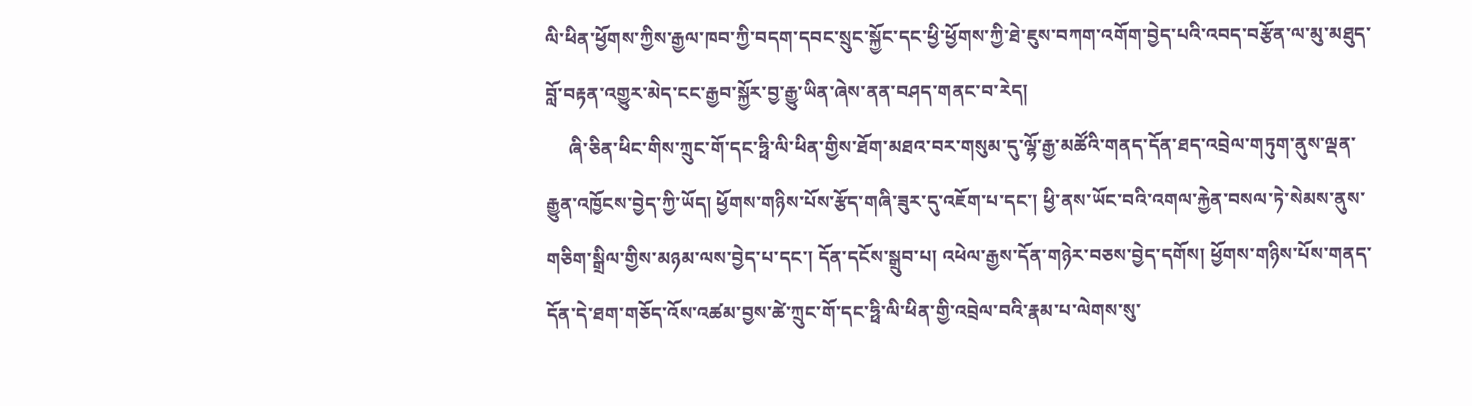ལི་ཕིན་ཕྱོགས་ཀྱིས་རྒྱལ་ཁབ་ཀྱི་བདག་དབང་སྲུང་སྐྱོང་དང་ཕྱི་ཕྱོགས་ཀྱི་ཐེ་ཇུས་བཀག་འགོག་བྱེད་པའི་འབད་བརྩོན་ལ་མུ་མཐུད་བློ་བརྟན་འགྱུར་མེད་ངང་རྒྱབ་སྐྱོར་བྱ་རྒྱུ་ཡིན་ཞེས་ནན་བཤད་གནང་བ་རེད།
     ཞི་ཅིན་ཕིང་གིས་ཀྲུང་གོ་དང་ཧྥི་ལི་ཕིན་གྱིས་ཐོག་མཐའ་བར་གསུམ་དུ་ལྷོ་རྒྱ་མཚོའི་གནད་དོན་ཐད་འབྲེལ་གཏུག་ནུས་ལྡན་རྒྱུན་འཁྱོངས་བྱེད་ཀྱི་ཡོད། ཕྱོགས་གཉིས་པོས་རྩོད་གཞི་ཟུར་དུ་འཇོག་པ་དང་། ཕྱི་ནས་ཡོང་བའི་འགལ་རྐྱེན་བསལ་ཏེ་སེམས་ནུས་གཅིག་སྒྲིལ་གྱིས་མཉམ་ལས་བྱེད་པ་དང་། དོན་དངོས་སྒྲུབ་པ། འཕེལ་རྒྱས་དོན་གཉེར་བཅས་བྱེད་དགོས། ཕྱོགས་གཉིས་པོས་གནད་དོན་དེ་ཐག་གཅོད་འོས་འཚམ་བྱས་ཚེ་ཀྲུང་གོ་དང་ཧྥི་ལི་ཕིན་གྱི་འབྲེལ་བའི་རྣམ་པ་ལེགས་སུ་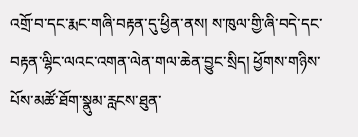འགྲོ་བ་དང་རྨང་གཞི་བརྟན་དུ་ཕྱིན་ནས། ས་ཁུལ་གྱི་ཞི་བདེ་དང་བརྟན་ལྷིང་ལའང་འགན་ལེན་གལ་ཆེན་བྱུང་སྲིད། ཕྱོགས་གཉིས་པོས་མཚོ་ཐོག་སྣུམ་རླངས་ཐུན་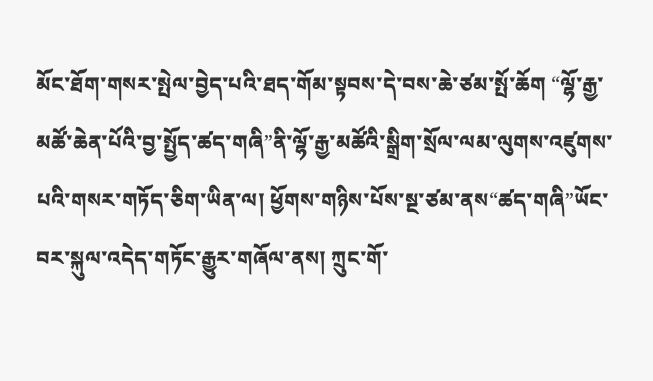མོང་ཐོག་གསར་སྤེལ་བྱེད་པའི་ཐད་གོམ་སྟབས་དེ་བས་ཆེ་ཙམ་སྤོ་ཆོག “ལྷོ་རྒྱ་མཚོ་ཆེན་པོའི་བྱ་སྤྱོད་ཚད་གཞི”ནི་ལྷོ་རྒྱ་མཚོའི་སྒྲིག་སྲོལ་ལམ་ལུགས་འཛུགས་པའི་གསར་གཏོད་ཅིག་ཡིན་ལ། ཕྱོགས་གཉིས་པོས་སྔ་ཙམ་ནས“ཚད་གཞི”ཡོང་བར་སྐུལ་འདེད་གཏོང་རྒྱུར་གཞོལ་ནས། ཀྲུང་གོ་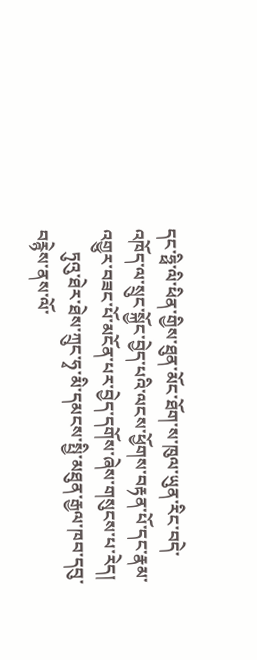དང་ཧྥི་ལི་ཕིན་གྱིས་ཐུན་མོང་ཐོག་ས་ཁུལ་ཡུན་རིང་བདེ་འཁོད་ལ་སྲུང་སྐྱོང་བྱེད་པའི་ལངས་ཕྱོགས་བརྟན་པོ་དང་རྣམ་འགྱུར་བཟང་པོ་མངོན་པར་བྱེད་དགོས་ཞེས་གསུངས་པ་རེད།
     ཏུའུ་ཐེར་ཐེས་ཀྲུང་ཧྭ་མི་དམངས་སྤྱི་མཐུན་རྒྱལ་ཁབ་དབུ་བརྙེས་ནས་ལོ་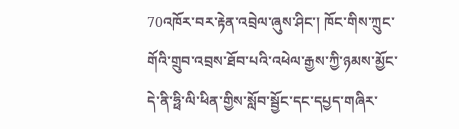70འཁོར་བར་རྟེན་འབྲེལ་ཞུས་ཤིང་། ཁོང་གིས་ཀྲུང་གོའི་གྲུབ་འབྲས་ཐོབ་པའི་འཕེལ་རྒྱས་ཀྱི་ཉམས་མྱོང་དེ་ནི་ཧྥི་ལི་ཕིན་གྱིས་སློབ་སྦྱོང་དང་དཔྱད་གཞིར་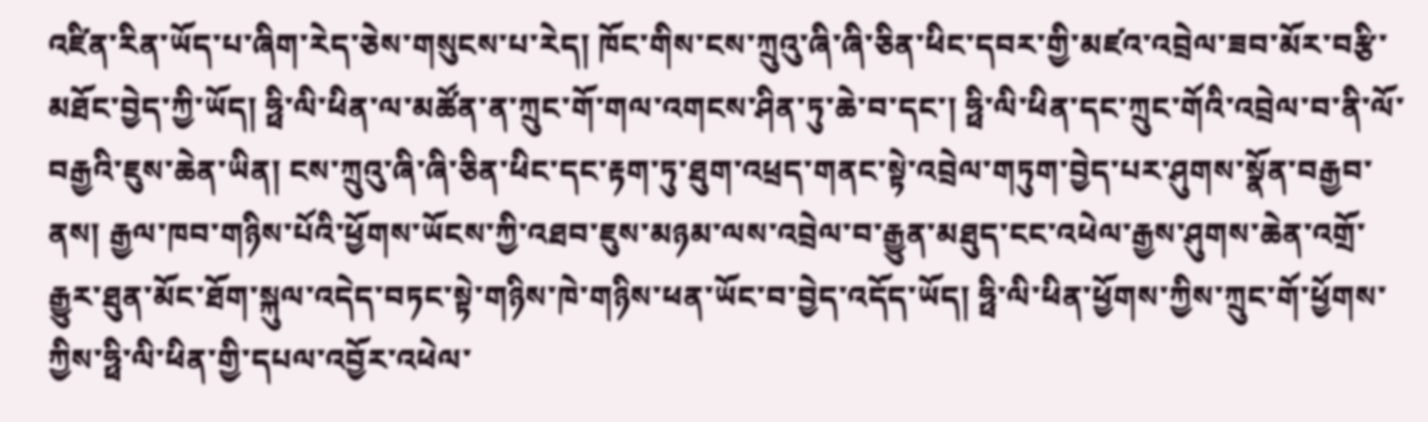འཛིན་རིན་ཡོད་པ་ཞིག་རེད་ཅེས་གསུངས་པ་རེད། ཁོང་གིས་ངས་ཀྲུའུ་ཞི་ཞི་ཅིན་ཕིང་དབར་གྱི་མཛའ་འབྲེལ་ཟབ་མོར་བརྩི་མཐོང་བྱེད་ཀྱི་ཡོད། ཧྥི་ལི་ཕིན་ལ་མཚོན་ན་ཀྲུང་གོ་གལ་འགངས་ཤིན་ཏུ་ཆེ་བ་དང་། ཧྥི་ལི་ཕིན་དང་ཀྲུང་གོའི་འབྲེལ་བ་ནི་ལོ་བརྒྱའི་ཇུས་ཆེན་ཡིན། ངས་ཀྲུའུ་ཞི་ཞི་ཅིན་ཕིང་དང་རྟག་ཏུ་ཐུག་འཕྲད་གནང་སྟེ་འབྲེལ་གཏུག་བྱེད་པར་ཤུགས་སྣོན་བརྒྱབ་ནས། རྒྱལ་ཁབ་གཉིས་པོའི་ཕྱོགས་ཡོངས་ཀྱི་འཐབ་ཇུས་མཉམ་ལས་འབྲེལ་བ་རྒྱུན་མཐུད་ངང་འཕེལ་རྒྱས་ཤུགས་ཆེན་འགྲོ་རྒྱུར་ཐུན་མོང་ཐོག་སྐུལ་འདེད་བཏང་སྟེ་གཉིས་ཁེ་གཉིས་ཕན་ཡོང་བ་བྱེད་འདོད་ཡོད། ཧྥི་ལི་ཕིན་ཕྱོགས་ཀྱིས་ཀྲུང་གོ་ཕྱོགས་ཀྱིས་ཧྥི་ལི་ཕིན་གྱི་དཔལ་འབྱོར་འཕེལ་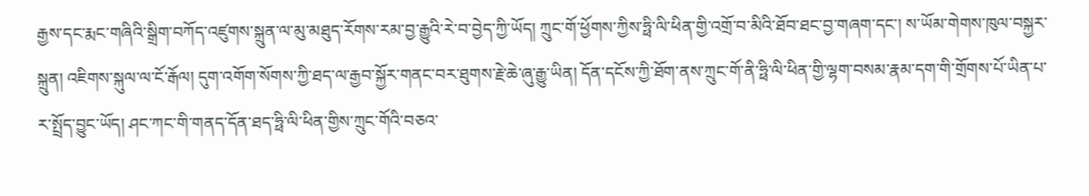རྒྱས་དང་རྨང་གཞིའི་སྒྲིག་བཀོད་འཛུགས་སྐྲུན་ལ་མུ་མཐུད་རོགས་རམ་བྱ་རྒྱུའི་རེ་བ་བྱེད་ཀྱི་ཡོད། ཀྲུང་གོ་ཕྱོགས་ཀྱིས་ཧྥི་ལི་ཕིན་གྱི་འགྲོ་བ་མིའི་ཐོབ་ཐང་བྱ་གཞག་དང་། ས་ཡོམ་གེགས་ཁུལ་བསྐྱར་སྐྲུན། འཇིགས་སྐུལ་ལ་ངོ་རྒོལ། དུག་འགོག་སོགས་ཀྱི་ཐད་ལ་རྒྱབ་སྐྱོར་གནང་བར་ཐུགས་རྗེ་ཆེ་ཞུ་རྒྱུ་ཡིན། དོན་དངོས་ཀྱི་ཐོག་ནས་ཀྲུང་གོ་ནི་ཧྥི་ལི་ཕིན་གྱི་ལྷག་བསམ་རྣམ་དག་གི་གྲོགས་པོ་ཡིན་པ་ར་སྤྲོད་བྱུང་ཡོད། ཤང་ཀང་གི་གནད་དོན་ཐད་ཧྥི་ལི་ཕིན་གྱིས་ཀྲུང་གོའི་བཅའ་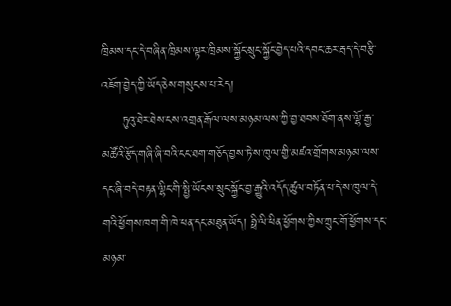ཁྲིམས་དང་དེ་བཞིན་ཁྲིམས་ལྟར་ཁྲིམས་སྐྱོང་སྲུང་སྐྱོང་བྱེད་པའི་དབང་ཆར་རྦད་དེ་བརྩི་འཇོག་བྱེད་ཀྱི་ཡོད་ཅེས་གསུངས་པ་རེད།
     ཏུའུ་ཐེར་ཐེས་ངས་འགྲན་རྒོལ་ལས་མཉམ་ལས་ཀྱི་བྱ་ཐབས་ཐོག་ནས་ལྷོ་རྒྱ་མཚོའི་རྩོད་གཞི་ཞི་བའི་ངང་ཐག་གཅོད་བྱས་ཏེ་ས་ཁུལ་གྱི་མཛའ་གྲོགས་མཉམ་ལས་དང་ཞི་བདེ་བརྟན་ལྷིང་གི་སྤྱི་ཡོངས་སྲུང་སྐྱོང་བྱ་རྒྱུའི་འདོད་ཚུལ་བཏོན་པ་དེ་ས་ཁུལ་དེ་གའི་ཕྱོགས་ཁག་གི་ཁེ་ཕན་དང་མཐུན་ཡོད། ཧྥི་ལི་ཕིན་ཕྱོགས་ཀྱིས་ཀྲུང་གོ་ཕྱོགས་དང་མཉམ་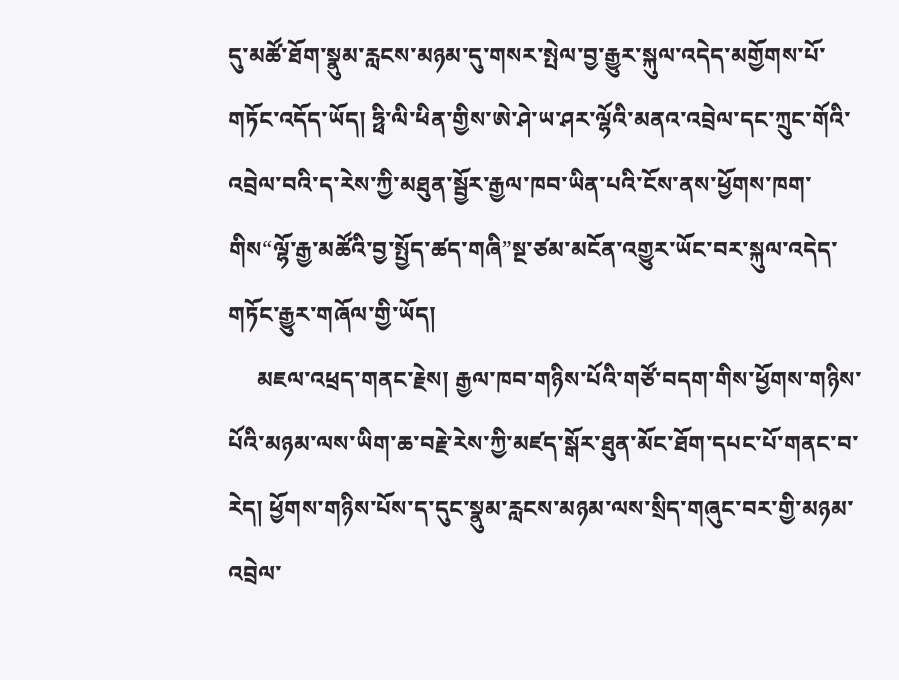དུ་མཚོ་ཐོག་སྣུམ་རླངས་མཉམ་དུ་གསར་སྤེལ་བྱ་རྒྱུར་སྐུལ་འདེད་མགྱོགས་པོ་གཏོང་འདོད་ཡོད། ཧྥི་ལི་ཕིན་གྱིས་ཨེ་ཤེ་ཡ་ཤར་ལྷོའི་མནའ་འབྲེལ་དང་ཀྲུང་གོའི་འབྲེལ་བའི་ད་རེས་ཀྱི་མཐུན་སྦྱོར་རྒྱལ་ཁབ་ཡིན་པའི་ངོས་ནས་ཕྱོགས་ཁག་གིས“ལྷོ་རྒྱ་མཚོའི་བྱ་སྤྱོད་ཚད་གཞི”སྔ་ཙམ་མངོན་འགྱུར་ཡོང་བར་སྐུལ་འདེད་གཏོང་རྒྱུར་གཞོལ་གྱི་ཡོད།
     མཇལ་འཕྲད་གནང་རྗེས། རྒྱལ་ཁབ་གཉིས་པོའི་གཙོ་བདག་གིས་ཕྱོགས་གཉིས་པོའི་མཉམ་ལས་ཡིག་ཆ་བརྗེ་རེས་ཀྱི་མཛད་སྒོར་ཐུན་མོང་ཐོག་དཔང་པོ་གནང་བ་རེད། ཕྱོགས་གཉིས་པོས་ད་དུང་སྣུམ་རླངས་མཉམ་ལས་སྲིད་གཞུང་བར་གྱི་མཉམ་འབྲེལ་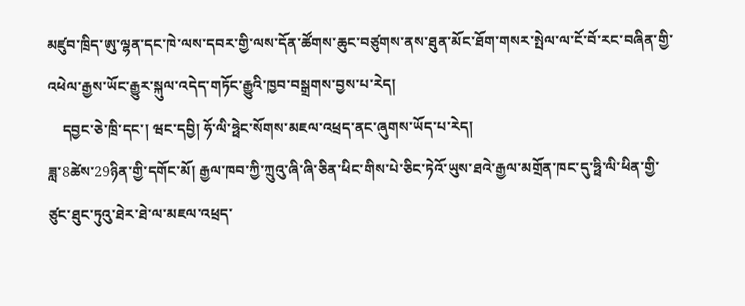མཛུབ་ཁྲིད་ཨུ་ལྷན་དང་ཁེ་ལས་དབར་གྱི་ལས་དོན་ཚོགས་ཆུང་བཙུགས་ནས་ཐུན་མོང་ཐོག་གསར་སྤེལ་ལ་ངོ་བོ་རང་བཞིན་གྱི་འཕེལ་རྒྱས་ཡོང་རྒྱུར་སྐུལ་འདེད་གཏོང་རྒྱུའི་ཁྱབ་བསྒྲགས་བྱས་པ་རེད།
    དབྱང་ཅེ་ཁྲི་དང་། ཝང་དབྱི། ཧོ་ལི་ཧྥེང་སོགས་མཇལ་འཕྲད་ནང་ཞུགས་ཡོད་པ་རེད།
ཟླ་8ཚེས་29ཉིན་གྱི་དགོང་མོ། རྒྱལ་ཁབ་ཀྱི་ཀྲུའུ་ཞི་ཞི་ཅིན་ཕིང་གིས་པེ་ཅིང་ཏེའོ་ཡུས་ཐའེ་རྒྱལ་མགྲོན་ཁང་དུ་ཧྥི་ལི་ཕིན་གྱི་ཙུང་ཐུང་ཏུའུ་ཐེར་ཐེ་ལ་མཇལ་འཕྲད་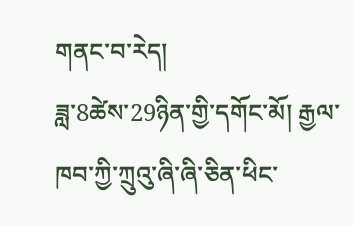གནང་བ་རེད།
ཟླ་8ཚེས་29ཉིན་གྱི་དགོང་མོ། རྒྱལ་ཁབ་ཀྱི་ཀྲུའུ་ཞི་ཞི་ཅིན་ཕིང་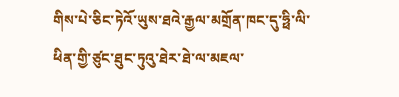གིས་པེ་ཅིང་ཏེའོ་ཡུས་ཐའེ་རྒྱལ་མགྲོན་ཁང་དུ་ཧྥི་ལི་ཕིན་གྱི་ཙུང་ཐུང་ཏུའུ་ཐེར་ཐེ་ལ་མཇལ་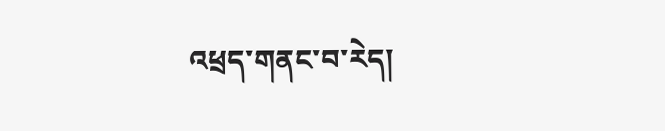འཕྲད་གནང་བ་རེད།